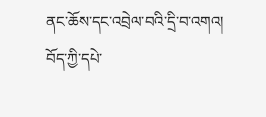ནང་ཆོས་དང་འབྲེལ་བའི་དྲི་བ་འགའ།
བོད་ཀྱི་དཔེ་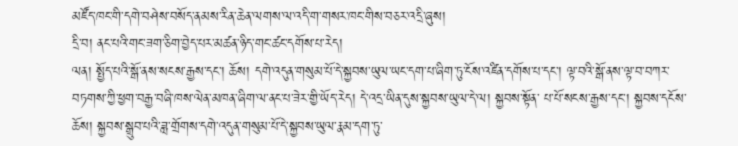མཛོད་ཁང་གི་དགེ་བཤེས་བསོད་ནམས་རིན་ཆེན་ལགས་ལ་འདི་ག་གསར་ཁང་གིས་བཅར་འདྲི་ཞུས།
དྲི་བ། ནང་པའི་གང་ཟག་ཅིག་བྱེད་པར་མཚན་ཉིད་གང་ཚང་དགོས་པ་རེད།
ལན། སྤྱོད་པའི་སྒོ་ནས་སངས་རྒྱས་དང་། ཆོས། དགེ་འདུན་གསུམ་པོ་དེ་སྐྱབས་ཡུལ་ཡང་དག་པ་ཞིག་ཏུ་ངོས་འཛིན་དགོས་པ་དང་། ལྟ་བའི་སྒོ་ནས་ལྟ་བ་བཀར་བཏགས་ཀྱི་ཕྱག་བརྒྱ་བཞི་ཁས་ལེན་མཁན་ཞིག་ལ་ནང་པ་ཟེར་གྱི་ཡོད་རེད། དེ་འདྲ་ཡིན་དུས་སྐྱབས་ཡུལ་དེ་ལ། སྐྱབས་སྟོན་ པ་པོ་སངས་རྒྱས་དང་། སྐྱབས་དངོས་ཆོས། སྐྱབས་སྒྲུབ་པའི་ཟླ་གྲོགས་དགེ་འདུན་གསུམ་པོ་དེ་སྐྱབས་ཡུལ་རྣམ་དག་ཏུ་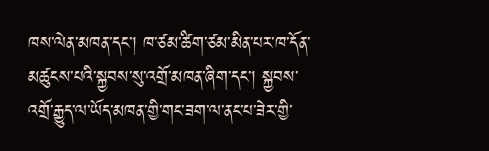ཁས་ལེན་མཁན་དང་། ཁ་ཙམ་ཚིག་ཙམ་མིན་པར་ཁ་དོན་མཚུངས་པའི་སྐྱབས་སུ་འགྲོ་མཁན་ཞིག་དང་། སྐྱབས་འགྲོ་རྒྱུད་ལ་ཡོད་མཁན་གྱི་གང་ཟག་ལ་ནང་པ་ཟེར་གྱི་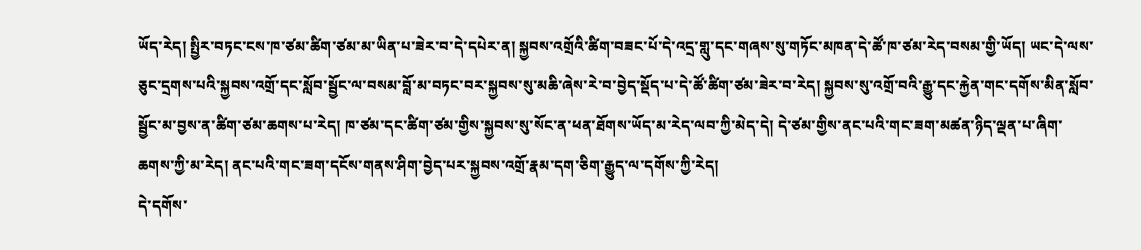ཡོད་རེད། སྤྱིར་བཏང་ངས་ཁ་ཙམ་ཚིག་ཙམ་མ་ཡིན་པ་ཟེར་བ་དེ་དཔེར་ན། སྐྱབས་འགྲོའི་ཚིག་བཟང་པོ་དེ་འདྲ་གླུ་དང་གཞས་སུ་གཏོང་མཁན་དེ་ཚོ་ཁ་ཙམ་རེད་བསམ་གྱི་ཡོད། ཡང་དེ་ལས་ཅུང་དྲགས་པའི་སྐྱབས་འགྲོ་དང་སློབ་སྦྱོང་ལ་བསམ་བློ་མ་བཏང་བར་སྐྱབས་སུ་མཆི་ཞེས་རེ་བ་བྱེད་སྡོད་པ་དེ་ཚོ་ཚིག་ཙམ་ཟེར་བ་རེད། སྐྱབས་སུ་འགྲོ་བའི་རྒྱུ་དང་རྐྱེན་གང་དགོས་མིན་སློབ་སྦྱོང་མ་བྱས་ན་ཚིག་ཙམ་ཆགས་པ་རེད། ཁ་ཙམ་དང་ཚིག་ཙམ་གྱིས་སྐྱབས་སུ་སོང་ན་ཕན་ཐོགས་ཡོད་མ་རེད་ལབ་ཀྱི་མེད་དེ། དེ་ཙམ་གྱིས་ནང་པའི་གང་ཟག་མཚན་ཉིད་ལྡན་པ་ཞིག་ཆགས་ཀྱི་མ་རེད། ནང་པའི་གང་ཟག་དངོས་གནས་ཤིག་བྱེད་པར་སྐྱབས་འགྲོ་རྣམ་དག་ཅིག་རྒྱུད་ལ་དགོས་ཀྱི་རེད།
དེ་དགོས་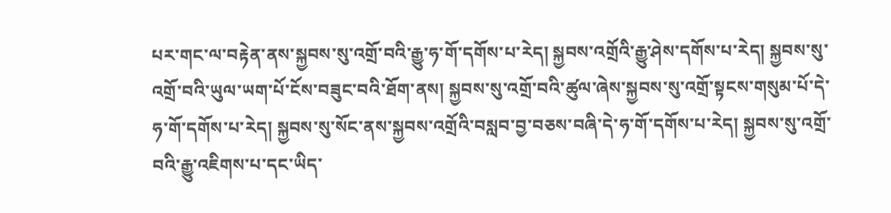པར་གང་ལ་བརྟེན་ནས་སྐྱབས་སུ་འགྲོ་བའི་རྒྱུ་ཧ་གོ་དགོས་པ་རེད། སྐྱབས་འགྲོའི་རྒྱུ་ཤེས་དགོས་པ་རེད། སྐྱབས་སུ་འགྲོ་བའི་ཡུལ་ཡག་པོ་ངོས་བཟུང་བའི་ཐོག་ནས། སྐྱབས་སུ་འགྲོ་བའི་ཚུལ་ཞེས་སྐྱབས་སུ་འགྲོ་སྟངས་གསུམ་པོ་དེ་ཧ་གོ་དགོས་པ་རེད། སྐྱབས་སུ་སོང་ནས་སྐྱབས་འགྲོའི་བསླབ་བྱ་བཅས་བཞི་དེ་ཧ་གོ་དགོས་པ་རེད། སྐྱབས་སུ་འགྲོ་བའི་རྒྱུ་འཇིགས་པ་དང་ཡིད་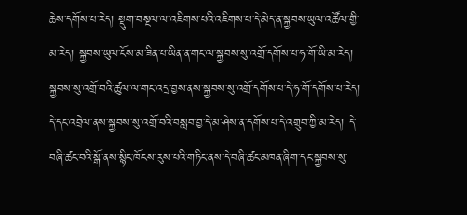ཆེས་དགོས་པ་རེད། སྡུག་བསྔལ་ལ་འཇིགས་པའི་འཇིགས་པ་དེ་མེད་ན་སྐྱབས་ཡུལ་འཚོལ་གྱི་མ་རེད། སྐྱབས་ཡུལ་ངོས་མ་ཟིན་པ་ཡིན་ན་གང་ལ་སྐྱབས་སུ་འགྲོ་དགོས་པ་ཧ་གོ་ཡི་མ་རེད། སྐྱབས་སུ་འགྲོ་བའི་ཚུལ་ལ་གང་འདྲ་བྱས་ནས་སྐྱབས་སུ་འགྲོ་དགོས་པ་དེ་ཧ་གོ་དགོས་པ་རེད། དེ་དང་འབྲེལ་ནས་སྐྱབས་སུ་འགྲོ་བའི་བསླབ་བྱ་དེ་མ་ཤེས་ན་དགོས་པ་དེ་འགྲུབ་ཀྱི་མ་རེད། དེ་བཞི་ཚང་བའི་སྒོ་ནས་སྙིང་ཁོངས་རུས་པའི་གཏིང་ནས་དེ་བཞི་ཚང་མཁན་ཞིག་དང་སྐྱབས་སུ་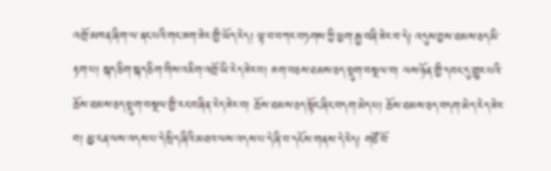འགྲོ་མཁན་ཞིག་ལ་ནང་པའི་གང་ཟག་ཟེར་གྱི་ཡོད་རེད། ལྟ་བ་བཀར་བཏགས་ཀྱི་ཕྱག་རྒྱ་བཞི་ཟེར་བ་དེ། འདུས་བྱས་ཐམས་ཅད་མི་རྟག་པ། སྐད་ཅིག་སྐད་ཅིག་གིས་འཇིག་འགྲོ་ཡི་རེད་ཟེར་བ། ཟག་བཅས་ཐམས་ཅད་སྡུག་བསྔལ་བ། ལས་ཉོན་གྱི་དབང་དུ་གྱུར་པའི་ཆོས་ཐམས་ཅད་སྡུག་བསྔལ་གྱི་རང་བཞིན་རེད་ཟེར་བ། ཆོས་ཐམས་ཅད་སྟོང་ཞིང་བདག་མེད་པ། ཆོས་ཐམས་ཅད་བདག་མེད་རེད་ཟེར་བ། མྱ་ངན་ལས་འདས་པ་དེ་སྲིད་ཞིའི་མཐའ་ལས་འདས་པ་དེ་ཞི་བ་དངོས་གནས་དེ་རེད། གཙོ་བོ་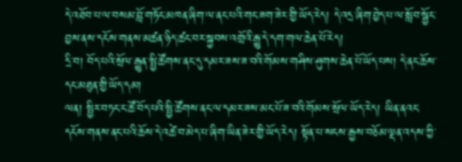དེ་འཐོབ་པ་ལ་བསམ་བློ་གཏོང་མཁན་ཞིག་ལ་ནང་པའི་གང་ཟག་ཟེར་གྱི་ཡོད་རེད། དེ་འདྲ་ཞིག་བྱེད་པ་ལ་སློབ་སྦྱོང་བྱས་ནས་དངོས་གནས་མཚན་ཉིད་ཚང་བར་སྐྱབས་འགྲོའི་རྒྱུ་དེ་དག་གལ་ཆེན་པོ་རེད།
དྲི་བ། བོད་པའི་སྲོལ་རྒྱུན་སྤྱི་ཚོགས་ནང་དུ་དམར་ཟས་ཟ་བའི་གོམས་གཤིས་ཤུགས་ཆེན་པོ་ཡོད་པས། དེ་ནང་ཆོས་དང་མཐུན་གྱི་ཡོད་དམ།
ལན། སྤྱིར་བཏང་ང་ཚོ་བོད་པའི་སྤྱི་ཚོགས་ནང་ལ་དམར་ཟས་མང་པོ་ཟ་བའི་གོམས་སྲོལ་ཡོད་རེད། ཡིན་ནའང་དངོས་གནས་ནང་པའི་ཆོས་དེ་འཚེ་བ་མེད་པ་ཞིག་ཡིན་ཟེར་གྱི་ཡོད་རེད། སྟོན་པ་སངས་རྒྱས་བཅོམ་ལྡན་འདས་ཀྱི་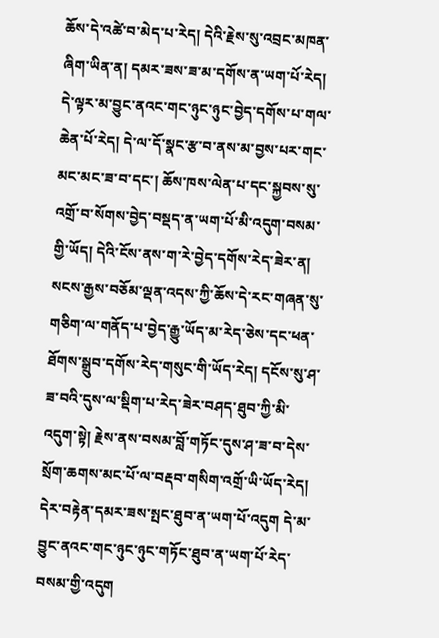ཆོས་དེ་འཚེ་བ་མེད་པ་རེད། དེའི་རྗེས་སུ་འབྲང་མཁན་ཞིག་ཡིན་ན། དམར་ཟས་ཟ་མ་དགོས་ན་ཡག་པོ་རེད། དེ་ལྟར་མ་བྱུང་ནའང་གང་ཉུང་ཉུང་བྱེད་དགོས་པ་གལ་ཆེན་པོ་རེད། དེ་ལ་དོ་སྣང་རྩ་བ་ནས་མ་བྱས་པར་གང་མང་མང་ཟ་བ་དང་། ཆོས་ཁས་ལེན་པ་དང་སྐྱབས་སུ་འགྲོ་བ་སོགས་བྱེད་བསྡད་ན་ཡག་པོ་མི་འདུག་བསམ་གྱི་ཡོད། དེའི་ངོས་ནས་ག་རེ་བྱེད་དགོས་རེད་ཟེར་ན། སངས་རྒྱས་བཅོམ་ལྡན་འདས་ཀྱི་ཆོས་དེ་རང་གཞན་སུ་གཅིག་ལ་གནོད་པ་བྱེད་རྒྱུ་ཡོད་མ་རེད་ཅེས་དང་ཕན་ཐོགས་སྒྲུབ་དགོས་རེད་གསུང་གི་ཡོད་རེད། དངོས་སུ་ཤ་ཟ་བའི་དུས་ལ་སྡིག་པ་རེད་ཟེར་བཤད་ཐུབ་ཀྱི་མི་འདུག་སྟེ། རྗེས་ནས་བསམ་བློ་གཏོང་དུས་ཤ་ཟ་བ་དེས་སྲོག་ཆགས་མང་པོ་ལ་བརྡབ་གསིག་འགྲོ་ཡི་ཡོད་རེད། དེར་བརྟེན་དམར་ཟས་སྤང་ཐུབ་ན་ཡག་པོ་འདུག དེ་མ་བྱུང་ནའང་གང་ཉུང་ཉུང་གཏོང་ཐུབ་ན་ཡག་པོ་རེད་བསམ་གྱི་འདུག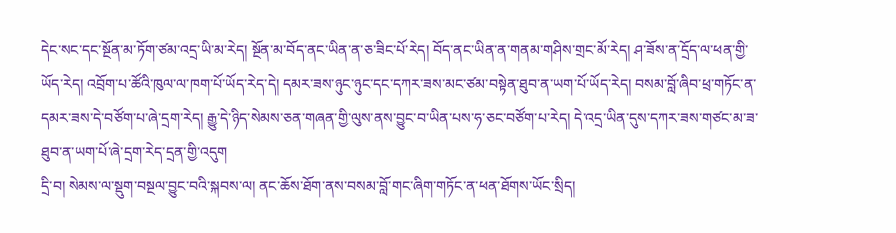དེང་སང་དང་སྔོན་མ་ཏོག་ཙམ་འདྲ་ཡི་མ་རེད། སྔོན་མ་བོད་ནང་ཡིན་ན་ཅ་ཟིང་པོ་རེད། བོད་ནང་ཡིན་ན་གནམ་གཤིས་གྲང་མོ་རེད། ཤ་ཟོས་ན་དྲོད་ལ་ཕན་གྱི་ཡོད་རེད། འབྲོག་པ་ཚོའི་ཁུལ་ལ་ཁག་པོ་ཡོད་རེད་དེ། དམར་ཟས་ཉུང་ཉུང་དང་དཀར་ཟས་མང་ཙམ་བསྟེན་ཐུབ་ན་ཡག་པོ་ཡོད་རེད། བསམ་བློ་ཞིབ་ཕྲ་གཏོང་ན་དམར་ཟས་དེ་བཙོག་པ་ཞེ་དྲག་རེད། རྒྱུ་དེ་ཉིད་སེམས་ཅན་གཞན་གྱི་ལུས་ནས་བྱུང་བ་ཡིན་པས་ཧ་ཅང་བཙོག་པ་རེད། དེ་འདྲ་ཡིན་དུས་དཀར་ཟས་གཙང་མ་ཟ་ཐུབ་ན་ཡག་པོ་ཞེ་དྲག་རེད་དྲན་གྱི་འདུག
དྲི་བ། སེམས་ལ་སྡུག་བསྔལ་བྱུང་བའི་སྐབས་ལ། ནང་ཆོས་ཐོག་ནས་བསམ་བློ་གང་ཞིག་གཏོང་ན་ཕན་ཐོགས་ཡོང་སྲིད།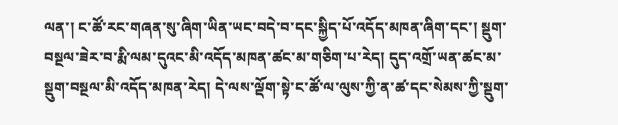ལན་། ང་ཚོ་རང་གཞན་སུ་ཞིག་ཡིན་ཡང་བདེ་བ་དང་སྐྱིད་པོ་འདོད་མཁན་ཞིག་དང་། སྡུག་བསྔལ་ཟེར་བ་རྨི་ལམ་དུའང་མི་འདོད་མཁན་ཚང་མ་གཅིག་པ་རེད། དུད་འགྲོ་ཡན་ཚང་མ་སྡུག་བསྔལ་མི་འདོད་མཁན་རེད། དེ་ལས་ལྡོག་སྟེ་ང་ཚོ་ལ་ལུས་ཀྱི་ན་ཚ་དང་སེམས་ཀྱི་སྡུག་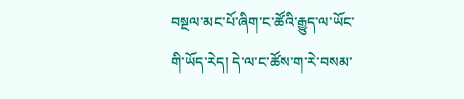བསྔལ་མང་པོ་ཞིག་ང་ཚོའི་རྒྱུད་ལ་ཡོང་གི་ཡོད་རེད། དེ་ལ་ང་ཚོས་ག་རེ་བསམ་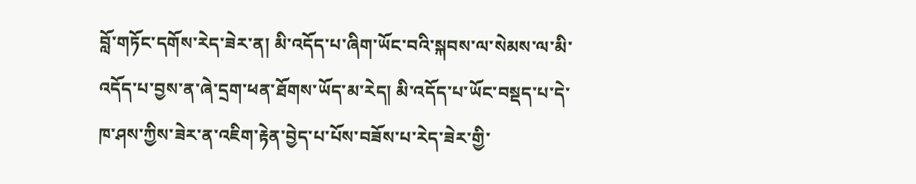བློ་གཏོང་དགོས་རེད་ཟེར་ན། མི་འདོད་པ་ཞིག་ཡོང་བའི་སྐབས་ལ་སེམས་ལ་མི་འདོད་པ་བྱས་ན་ཞེ་དྲག་ཕན་ཐོགས་ཡོད་མ་རེད། མི་འདོད་པ་ཡོང་བསྡད་པ་དེ་ཁ་ཤས་ཀྱིས་ཟེར་ན་འཇིག་རྟེན་བྱེད་པ་པོས་བཟོས་པ་རེད་ཟེར་གྱི་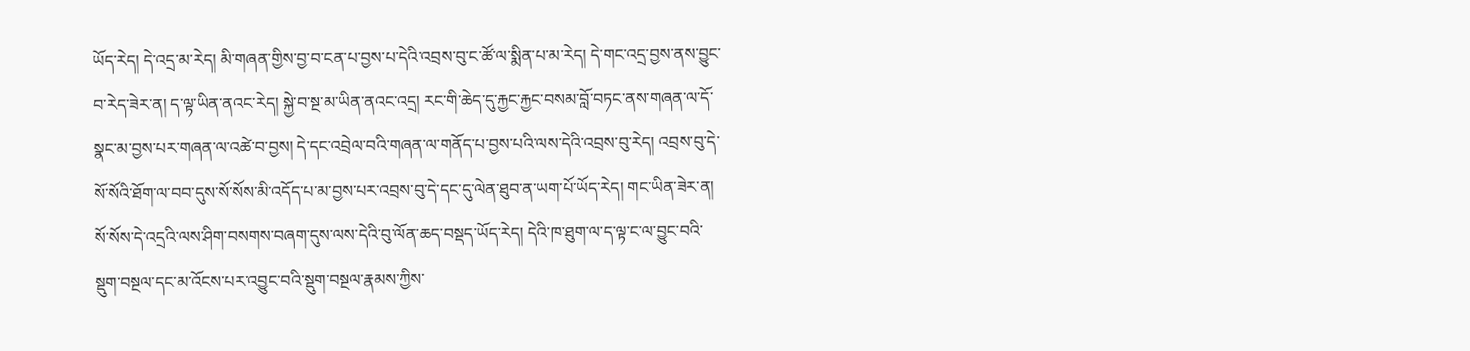ཡོད་རེད། དེ་འདྲ་མ་རེད། མི་གཞན་གྱིས་བྱ་བ་ངན་པ་བྱས་པ་དེའི་འབྲས་བུ་ང་ཚོ་ལ་སྨིན་པ་མ་རེད། དེ་གང་འདྲ་བྱས་ནས་བྱུང་བ་རེད་ཟེར་ན། ད་ལྟ་ཡིན་ནའང་རེད། སྐྱེ་བ་སྔ་མ་ཡིན་ནའང་འདྲ། རང་གི་ཆེད་དུ་རྐྱང་རྐྱང་བསམ་བློ་བཏང་ནས་གཞན་ལ་དོ་སྣང་མ་བྱས་པར་གཞན་ལ་འཚེ་བ་བྱས། དེ་དང་འབྲེལ་བའི་གཞན་ལ་གནོད་པ་བྱས་པའི་ལས་དེའི་འབྲས་བུ་རེད། འབྲས་བུ་དེ་སོ་སོའི་ཐོག་ལ་བབ་དུས་སོ་སོས་མི་འདོད་པ་མ་བྱས་པར་འབྲས་བུ་དེ་དང་དུ་ལེན་ཐུབ་ན་ཡག་པོ་ཡོད་རེད། གང་ཡིན་ཟེར་ན། སོ་སོས་དེ་འདྲའི་ལས་ཤིག་བསགས་བཞག་དུས་ལས་དེའི་བུ་ལོན་ཆད་བསྡད་ཡོད་རེད། དེའི་ཁ་ཐུག་ལ་ད་ལྟ་ང་ལ་བྱུང་བའི་སྡུག་བསྔལ་དང་མ་འོངས་པར་འབྱུང་བའི་སྡུག་བསྔལ་རྣམས་ཀྱིས་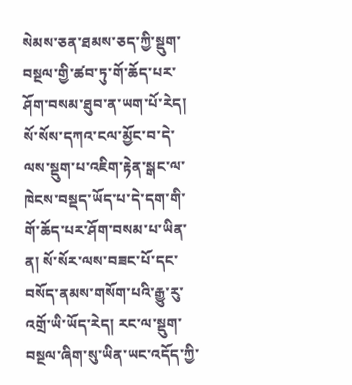སེམས་ཅན་ཐམས་ཅད་ཀྱི་སྡུག་བསྔལ་གྱི་ཚབ་ཏུ་གོ་ཆོད་པར་ཤོག་བསམ་ཐུབ་ན་ཡག་པོ་རེད། སོ་སོས་དཀའ་ངལ་མྱོང་བ་དེ་ལས་སྡུག་པ་འཇིག་རྟེན་སྒང་ལ་ཁེངས་བསྡད་ཡོད་པ་དེ་དག་གི་གོ་ཆོད་པར་ཤོག་བསམ་པ་ཡིན་ན། སོ་སོར་ལས་བཟང་པོ་དང་བསོད་ནམས་གསོག་པའི་རྒྱུ་རུ་འགྲོ་ཡི་ཡོད་རེད། རང་ལ་སྡུག་བསྔལ་ཞིག་སུ་ཡིན་ཡང་འདོད་ཀྱི་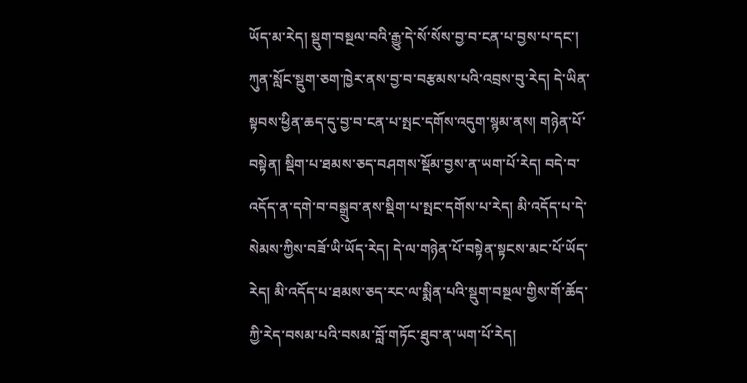ཡོད་མ་རེད། སྡུག་བསྔལ་བའི་རྒྱུ་དེ་སོ་སོས་བྱ་བ་ངན་པ་བྱས་པ་དང་། ཀུན་སློང་སྡུག་ཅག་ཁྱེར་ནས་བྱ་བ་བརྩམས་པའི་འབྲས་བུ་རེད། དེ་ཡིན་སྟབས་ཕྱིན་ཆད་དུ་བྱ་བ་ངན་པ་སྤང་དགོས་འདུག་སྙམ་ནས། གཉེན་པོ་བསྟེན། སྡིག་པ་ཐམས་ཅད་བཤགས་སྡོམ་བྱས་ན་ཡག་པོ་རེད། བདེ་བ་འདོད་ན་དགེ་བ་བསྒྲུབ་ནས་སྡིག་པ་སྤང་དགོས་པ་རེད། མི་འདོད་པ་དེ་སེམས་ཀྱིས་བཟོ་ཡི་ཡོད་རེད། དེ་ལ་གཉེན་པོ་བསྟེན་སྟངས་མང་པོ་ཡོད་རེད། མི་འདོད་པ་ཐམས་ཅད་རང་ལ་སྨིན་པའི་སྡུག་བསྔལ་གྱིས་གོ་ཆོད་ཀྱི་རེད་བསམ་པའི་བསམ་བློ་གཏོང་ཐུབ་ན་ཡག་པོ་རེད།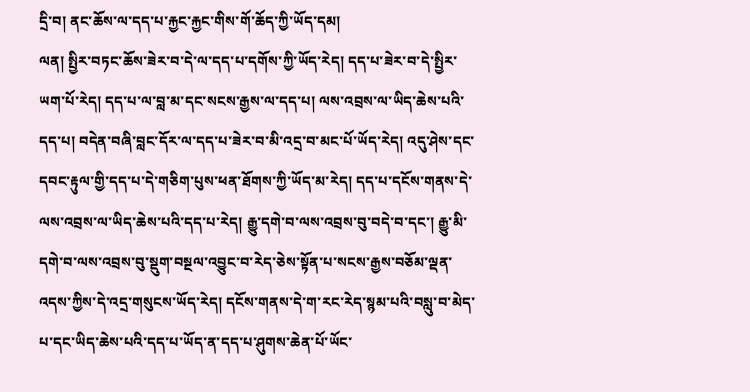དྲི་བ། ནང་ཆོས་ལ་དད་པ་རྐྱང་རྐྱང་གིས་གོ་ཆོད་ཀྱི་ཡོད་དམ།
ལན། སྤྱིར་བཏང་ཆོས་ཟེར་བ་དེ་ལ་དད་པ་དགོས་ཀྱི་ཡོད་རེད། དད་པ་ཟེར་བ་དེ་སྤྱིར་ཡག་པོ་རེད། དད་པ་ལ་བླ་མ་དང་སངས་རྒྱས་ལ་དད་པ། ལས་འབྲས་ལ་ཡིད་ཆེས་པའི་དད་པ། བདེན་བཞི་བླང་དོར་ལ་དད་པ་ཟེར་བ་མི་འདྲ་བ་མང་པོ་ཡོད་རེད། འདུ་ཤེས་དང་དབང་རྟུལ་གྱི་དད་པ་དེ་གཅིག་པུས་ཕན་ཐོགས་ཀྱི་ཡོད་མ་རེད། དད་པ་དངོས་གནས་དེ་ལས་འབྲས་ལ་ཡིད་ཆེས་པའི་དད་པ་རེད། རྒྱུ་དགེ་བ་ལས་འབྲས་བུ་བདེ་བ་དང་། རྒྱུ་མི་དགེ་བ་ལས་འབྲས་བུ་སྡུག་བསྔལ་འབྱུང་བ་རེད་ཅེས་སྟོན་པ་སངས་རྒྱས་བཅོམ་ལྡན་འདས་ཀྱིས་དེ་འདྲ་གསུངས་ཡོད་རེད། དངོས་གནས་དེ་ག་རང་རེད་སྙམ་པའི་བསླུ་བ་མེད་པ་དང་ཡིད་ཆེས་པའི་དད་པ་ཡོད་ན་དད་པ་ཤུགས་ཆེན་པོ་ཡོང་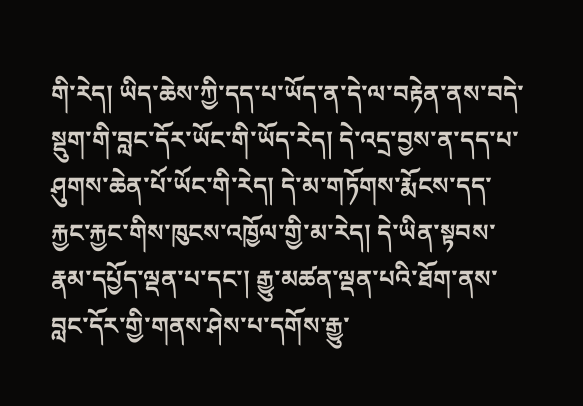གི་རེད། ཡིད་ཆེས་ཀྱི་དད་པ་ཡོད་ན་དེ་ལ་བརྟེན་ནས་བདེ་སྡུག་གི་བླང་དོར་ཡོང་གི་ཡོད་རེད། དེ་འདྲ་བྱས་ན་དད་པ་ཤུགས་ཆེན་པོ་ཡོང་གི་རེད། དེ་མ་གཏོགས་རྨོངས་དད་རྐྱང་རྐྱང་གིས་ཁུངས་འཁྱོལ་གྱི་མ་རེད། དེ་ཡིན་སྟབས་རྣམ་དཔྱོད་ལྡན་པ་དང་། རྒྱུ་མཚན་ལྡན་པའི་ཐོག་ནས་བླང་དོར་གྱི་གནས་ཤེས་པ་དགོས་རྒྱུ་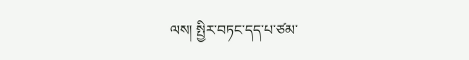ལས། སྤྱིར་བཏང་དད་པ་ཙམ་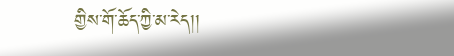གྱིས་གོ་ཆོད་ཀྱི་མ་རེད།།